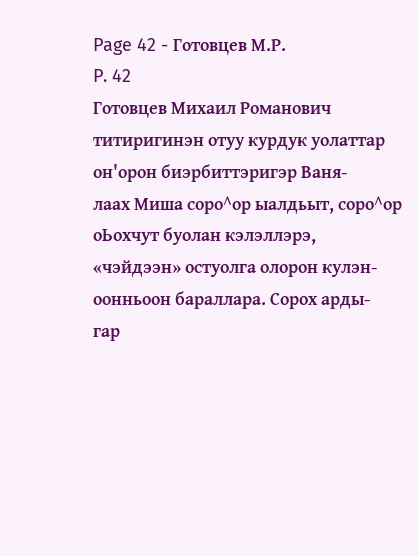Page 42 - Готовцев М.Р.
P. 42
Готовцев Михаил Романович
титиригинэн отуу курдук уолаттар он'орон биэрбиттэригэр Ваня-
лаах Миша соро^ор ыалдьыт, соро^ор оЬохчут буолан кэлэллэрэ,
«чэйдээн» остуолга олорон кулэн-оонньоон бараллара. Сорох арды-
гар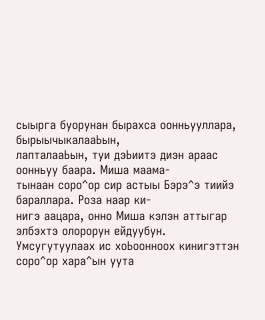сыырга буорунан бырахса оонньууллара, бырыычыкалааЬын,
лапталааЬын, туи дэЬиитэ диэн араас оонньуу баара. Миша маама-
тынаан соро^ор сир астыы Бэрэ^э тиийэ бараллара. Роза наар ки-
нигэ аацара, онно Миша кэлэн аттыгар элбэхтэ олорорун ейдуубун.
Умсугутуулаах ис хоЬоонноох кинигэттэн соро^ор хара^ын уута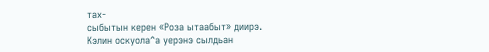тах-
сыбытын керен «Роза ытаабыт» диирэ.
Кэлин оскуола^а уерэнэ сылдьан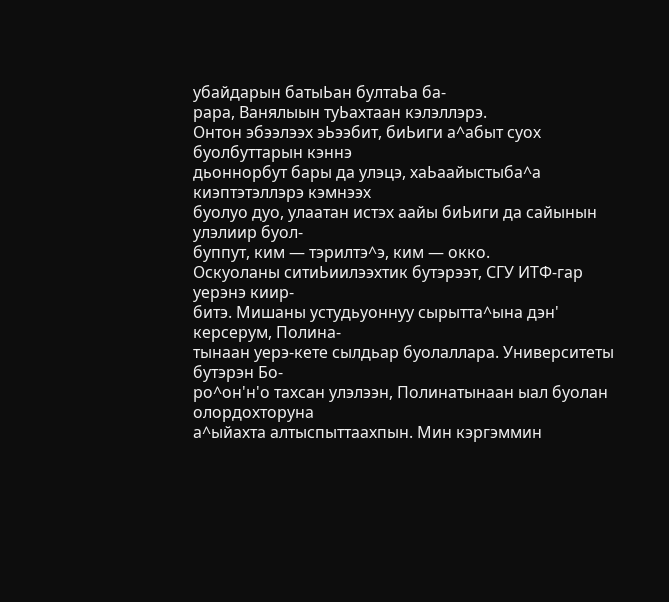убайдарын батыЬан бултаЬа ба-
рара, Ванялыын туЬахтаан кэлэллэрэ.
Онтон эбээлээх эЬээбит, биЬиги а^абыт суох буолбуттарын кэннэ
дьоннорбут бары да улэцэ, хаЬаайыстыба^а киэптэтэллэрэ кэмнээх
буолуо дуо, улаатан истэх аайы биЬиги да сайынын улэлиир буол-
буппут, ким — тэрилтэ^э, ким — окко.
Оскуоланы ситиЬиилээхтик бутэрээт, СГУ ИТФ-гар уерэнэ киир-
битэ. Мишаны устудьуоннуу сырытта^ына дэн' керсерум, Полина-
тынаан уерэ-кете сылдьар буолаллара. Университеты бутэрэн Бо-
ро^он'н'о тахсан улэлээн, Полинатынаан ыал буолан олордохторуна
а^ыйахта алтыспыттаахпын. Мин кэргэммин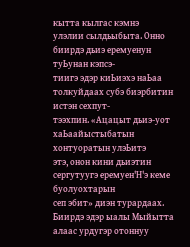кытта кылгас кэмнэ
улэлии сылдьыбыта. Онно биирдэ дьиэ еремуенун туЬунан кэпсэ-
тиигэ эдэр киЬиэхэ наЬаа толкуйдаах субэ биэрбитин истэн сехпут-
тээхпин. «Ацацыт дьиэ-уот хаЬаайыстыбатын хонтуоратын улэЬитэ
этэ, онон кини дьиэтин сергутуугэ еремуен'Н'э кеме буолуохтарын
сеп эбит» диэн турардаах.
Биирдэ эдэр ыалы Мыйытта алаас урдугэр отоннуу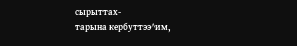сырыттах-
тарына кербуттээ^им,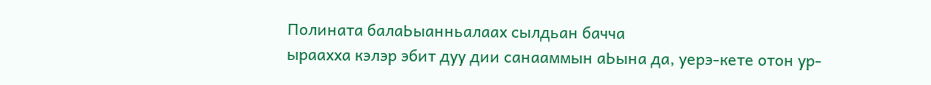Полината балаЬыанньалаах сылдьан бачча
ыраахха кэлэр эбит дуу дии санааммын аЬына да, уерэ-кете отон ур-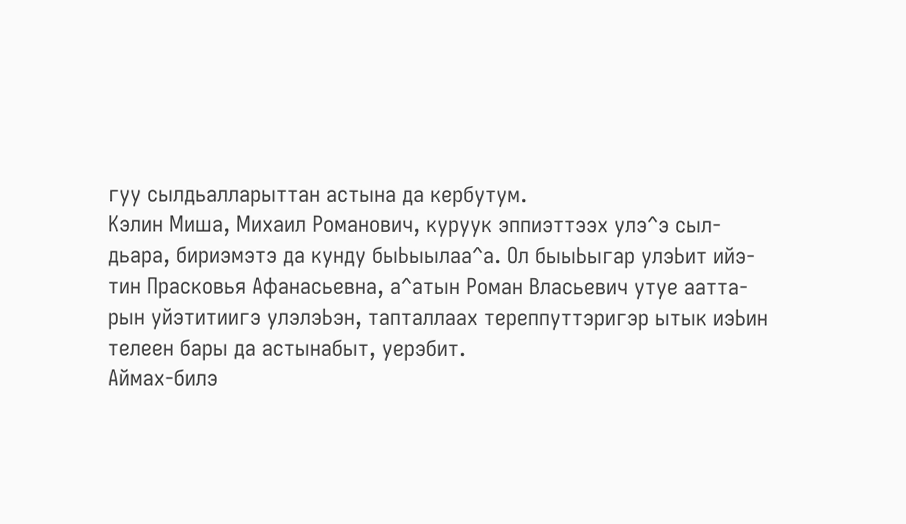гуу сылдьалларыттан астына да кербутум.
Кэлин Миша, Михаил Романович, куруук эппиэттээх улэ^э сыл-
дьара, бириэмэтэ да кунду быЬыылаа^а. Ол быыЬыгар улэЬит ийэ-
тин Прасковья Афанасьевна, а^атын Роман Власьевич утуе аатта-
рын уйэтитиигэ улэлэЬэн, тапталлаах тереппуттэригэр ытык иэЬин
телеен бары да астынабыт, уерэбит.
Аймах-билэ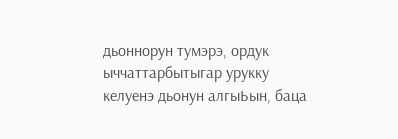дьоннорун тумэрэ, ордук ыччаттарбытыгар урукку
келуенэ дьонун алгыЬын, баца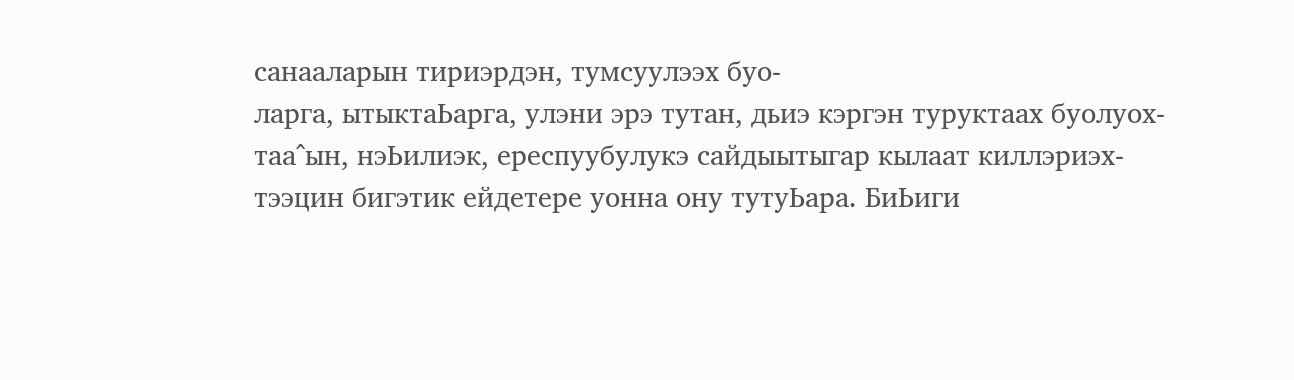санааларын тириэрдэн, тумсуулээх буо-
ларга, ытыктаЬарга, улэни эрэ тутан, дьиэ кэргэн туруктаах буолуох-
таа^ын, нэЬилиэк, ереспуубулукэ сайдыытыгар кылаат киллэриэх-
тээцин бигэтик ейдетере уонна ону тутуЬара. БиЬиги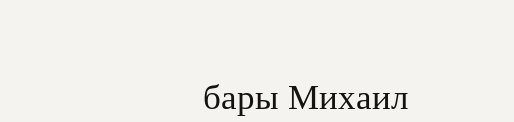бары Михаил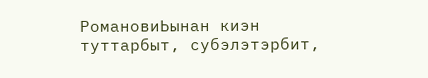РомановиЬынан киэн туттарбыт, субэлэтэрбит,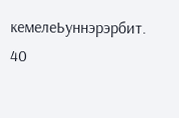кемелеЬуннэрэрбит.
40